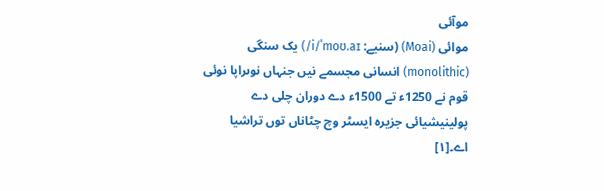موآئی
موائی (Moai) (سنیے: i/ˈmoʊ.aɪ/) یک سنگی (monolithic) انسانی مجسمے نیں جنہاں نوںراپا نوئی قوم نے 1250ء تے 1500ء دے دوران چلی دے پولینیشیائی جزیرہ ایسٹر وچ چٹاناں توں تراشیا اے۔[۱]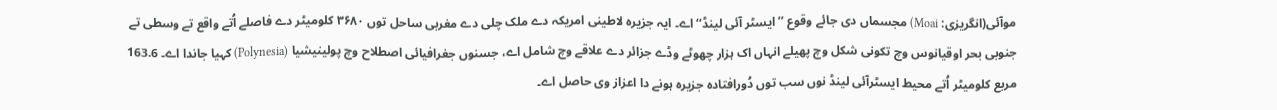موآئی(انگریزی: Moai) مجسماں دی جائے وقوع ’’ایسٹر آئی لینڈ‘‘ اے۔ ایہ جزیرہ لاطینی امریکہ دے ملک چلی دے مغربی ساحل توں ۳۶۸۰ کلومیٹر دے فاصلے اُتے واقع تے وسطی تے جنوبی بحر اوقیانوس وچ تکونی شکل وچ پھیلے انہاں اک ہزار چھوٹے وڈے جزائر دے علاقے وچ شامل اے، جسنوں جغرافیائی اصطلاح وچ پولینیشیا (Polynesia) کہیا جاندا اے۔ 163.6 مربع کلومیٹر اُتے محیط ایسٹرآئی لینڈ نوں سب توں دُورافتادہ جزیرہ ہونے دا اعزاز وی حاصل اے۔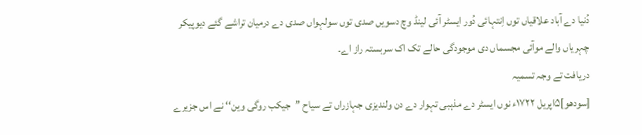دُنیا دے آباد علاقیاں توں اِنتہائی دُور ایسٹر آئی لینڈ وچ دسویں صدی توں سولہواں صدی دے درمیان تراشے گئے دیوپیکر چہریاں والے موآئی مجسماں دی موجودگی حالے تک اک سربستہ راز اے۔
دریافت تے وجہ تسمیہ
[سودھو]۵اپریل ۱۷۲۲ء نوں ایسٹر دے مذہبی تہوار دے دن ولندیزی جہازراں تے سیاح ’’جیکب روگی وین‘‘ نے اس جزیرے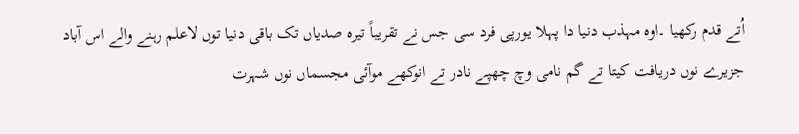اُتے قدم رکھیا ۔اوہ مہذب دنیا دا پہلا یورپی فرد سی جس نے تقریباً تیرہ صدیاں تک باقی دنیا توں لاعلم رہنے والے اس آباد جزیرے نوں دریافت کیتا تے گم نامی وچ چھپے نادر تے انوکھے موآئی مجسماں نوں شہرت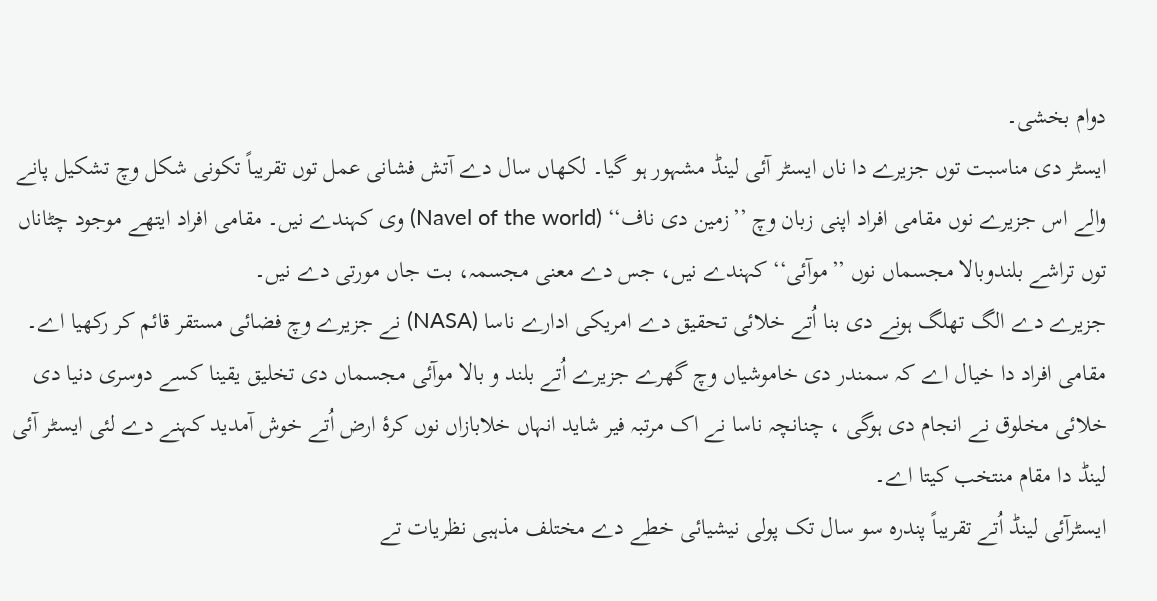دوام بخشی۔
ایسٹر دی مناسبت توں جزیرے دا ناں ایسٹر آئی لینڈ مشہور ہو گیا۔ لکھاں سال دے آتش فشانی عمل توں تقریباً تکونی شکل وچ تشکیل پانے والے اس جزیرے نوں مقامی افراد اپنی زبان وچ ’’زمین دی ناف‘‘ (Navel of the world) وی کہندے نیں۔ مقامی افراد ایتھے موجود چٹاناں توں تراشے بلندوبالا مجسماں نوں ’’موآئی‘‘ کہندے نیں، جس دے معنی مجسمہ، بت جاں مورتی دے نیں۔
جزیرے دے الگ تھلگ ہونے دی بنا اُتے خلائی تحقیق دے امریکی ادارے ناسا (NASA) نے جزیرے وچ فضائی مستقر قائم کر رکھیا اے۔ مقامی افراد دا خیال اے کہ سمندر دی خاموشیاں وچ گھرے جزیرے اُتے بلند و بالا موآئی مجسماں دی تخلیق یقینا کسے دوسری دنیا دی خلائی مخلوق نے انجام دی ہوگی ، چنانچہ ناسا نے اک مرتبہ فیر شاید انہاں خلابازاں نوں کرۂ ارض اُتے خوش آمدید کہنے دے لئی ایسٹر آئی لینڈ دا مقام منتخب کیتا اے۔
ایسٹرآئی لینڈ اُتے تقریباً پندرہ سو سال تک پولی نیشیائی خطے دے مختلف مذہبی نظریات تے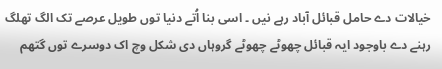خیالات دے حامل قبائل آباد رہے نیں ۔ اسی بنا اُتے دنیا توں طویل عرصے تک الگ تھلگ رہنے دے باوجود ایہ قبائل چھوٹے چھوٹے گروہاں دی شکل وچ اک دوسرے توں گتھم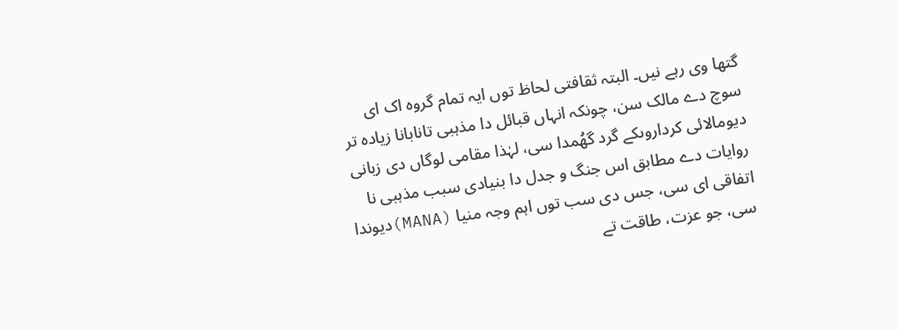گتھا وی رہے نیں۔ البتہ ثقافتی لحاظ توں ایہ تمام گروہ اک ای سوچ دے مالک سن، چونکہ انہاں قبائل دا مذہبی تانابانا زیادہ تر دیومالائی کرداروںکے گرد گھُمدا سی، لہٰذا مقامی لوگاں دی زبانی روایات دے مطابق اس جنگ و جدل دا بنیادی سبب مذہبی نا اتفاقی ای سی، جس دی سب توں اہم وجہ منیا (MANA)دیوندا سی، جو عزت، طاقت تے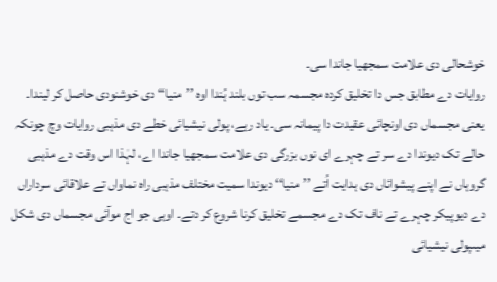خوشحالی دی علامت سمجھیا جاندا سی۔
روایات دے مطابق جس دا تخلیق کردہ مجسمہ سب توں بلند ہُندا اوہ ’’منیا‘‘ دی خوشنودی حاصل کر لیندا۔ یعنی مجسماں دی اونچائی عقیدت دا پیمانہ سی۔ یاد رہے، پولی نیشیائی خطے دی مذہبی روایات وچ چونکہ حالے تک دیوندا دے سر تے چہرے ای نوں بزرگی دی علامت سمجھیا جاندا اے، لہٰذا اس وقت دے مذہبی گروہاں نے اپنے پیشوائاں دی ہدایت اُتے ’’منیا‘‘ دیوندا سمیت مختلف مذہبی راہ نماواں تے علاقائی سرداراں دے دیوپیکر چہرے تے ناف تک دے مجسمے تخلیق کرنا شروع کر دتے۔ اوہی جو اج موآئی مجسماں دی شکل میںپولی نیشیائی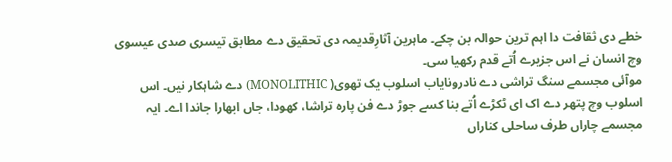خطے دی ثقافت دا اہم ترین حوالہ بن چکے۔ ماہرین آثارِقدیمہ دی تحقیق دے مطابق تیسری صدی عیسوی وچ انسان نے اس جزیرے اُتے قدم رکھیا سی۔
موآئی مجسمے سنگ تراشی دے نادرونایاب اسلوب یک تھوی( MONOLITHIC) دے شاہکار نیں۔ اس اسلوب وچ پتھر دے اک ای ٹکڑے اُتے بنا کسے جوڑ دے فن پارہ تراشا، کھودا، جاں ابھارا جاندا اے۔ ایہ مجسمے چاراں طرف ساحلی کناراں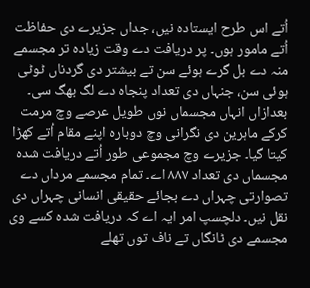اُتے اس طرح ایستادہ نیں، جداں جزیرے دی حفاظت اُتے مامور ہوں۔ پر دریافت دے وقت زیادہ تر مجسمے منہ دے بل گرے ہوئے سن تے بیشتر دی گردناں ٹوٹی ہوئی سن، جنہاں دی تعداد پنجاہ دے لگ بھگ سی۔ بعدازاں انہاں مجسماں نوں طویل عرصے وچ مرمت کرکے ماہرین دی نگرانی وچ دوبارہ اپنے مقام اُتے کھڑا کیتا گیا۔ جزیرے وچ مجموعی طور اُتے دریافت شدہ مجسماں دی تعداد ۸۸۷ اے۔ تمام مجسمے مرداں دے تصوارتی چہراں دے بجائے حقیقی انسانی چہراں دی نقل نیں۔ دلچسپ امر ایہ اے کہ دریافت شدہ کسے وی مجسمے دی ٹانگاں تے ناف توں تھلے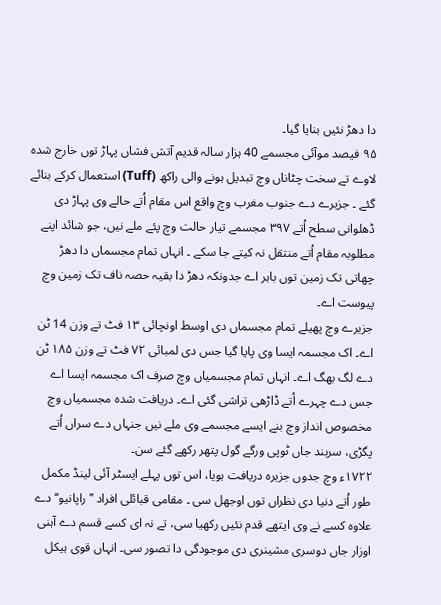دا دھڑ نئیں بنایا گیا۔
۹۵ فیصد موآئی مجسمے 40 ہزار سالہ قدیم آتش فشاں پہاڑ توں خارج شدہ لاوے تے سخت چٹاناں وچ تبدیل ہونے والی راکھ (Tuff) استعمال کرکے بنائے گئے ۔ جزیرے دے جنوب مغرب وچ واقع اس مقام اُتے حالے وی پہاڑ دی ڈھلوانی سطح اُتے ۳۹۷ مجسمے تیار حالت وچ پئے ملے نیں، جو شائد اپنے مطلوبہ مقام اُتے منتقل نہ کیتے جا سکے ۔ انہاں تمام مجسماں دا دھڑ چھاتی تک زمین توں باہر اے جدونکہ دھڑ دا بقیہ حصہ ناف تک زمین وچ پیوست اے۔
جزیرے وچ پھیلے تمام مجسماں دی اوسط اونچائی ۱۳ فٹ تے وزن 14 ٹن اے۔ اک مجسمہ ایسا وی پایا گیا جس دی لمبائی ۷۲ فٹ تے وزن ۱۸۵ ٹن دے لگ بھگ اے۔ انہاں تمام مجسمیاں وچ صرف اک مجسمہ ایسا اے جس دے چہرے اُتے ڈاڑھی تراشی گئی اے۔ دریافت شدہ مجسمیاں وچ مخصوص انداز وچ بنے ایسے مجسمے وی ملے نیں جنہاں دے سراں اُتے پگڑی، سربند جاں ٹوپی ورگے گول پتھر رکھے گئے سن۔
۱۷۲۲ء وچ جدوں جزیرہ دریافت ہویا، اس توں پہلے ایسٹر آئی لینڈ مکمل طور اُتے دنیا دی نظراں توں اوجھل سی ۔ مقامی قبائلی افراد ’’راپانیو‘‘ دے علاوہ کسے نے وی ایتھے قدم نئیں رکھیا سی، تے نہ ای کسے قسم دے آہنی اوزار جاں دوسری مشینری دی موجودگی دا تصور سی۔ انہاں قوی ہیکل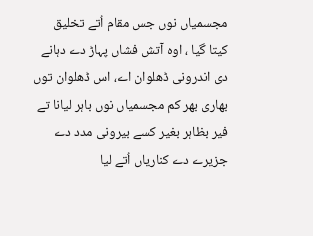مجسمیاں نوں جس مقام اُتے تخلیق کیتا گیا ، اوہ آتش فشاں پہاڑ دے دہانے دی اندرونی ڈھلوان اے، اس ڈھلوان توں بھاری بھر کم مجسمیاں نوں باہر لیانا تے فیر بظاہر بغیر کسے بیرونی مدد دے جزیرے دے کناریاں اُتے لیا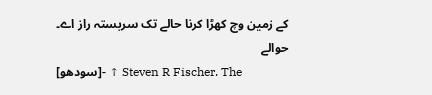کے زمین وچ کھڑا کرنا حالے تک سربستہ راز اے۔
حوالے
[سودھو]- ↑ Steven R Fischer. The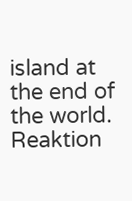island at the end of the world. Reaktion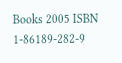Books 2005 ISBN 1-86189-282-9